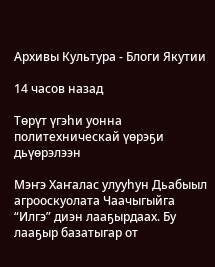Архивы Культура - Блоги Якутии

14 часов назад

Төрүт үгэһи уонна политехническай үөрэҕи дьүөрэлээн

Мэҥэ Хаҥалас улууһун Дьабыыл агрооскуолата Чаачыгыйга “Илгэ” диэн лааҕырдаах. Бу лааҕыр базатыгар от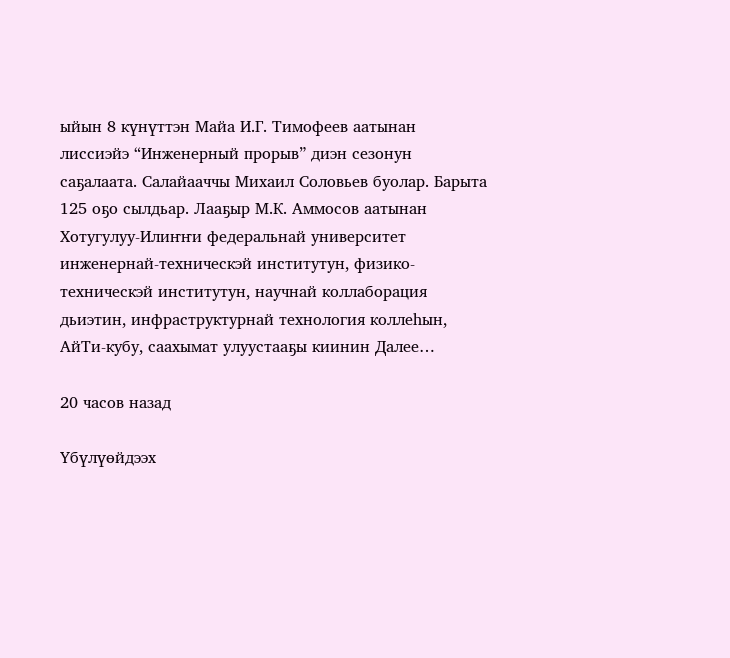ыйын 8 күнүттэн Майа И.Г. Тимофеев аатынан лиссиэйэ “Инженерный прорыв” диэн сезонун саҕалаата. Салайааччы Михаил Соловьев буолар. Барыта 125 оҕо сылдьар. Лааҕыр М.К. Аммосов аатынан Хотугулуу-Илиҥҥи федеральнай университет инженернай-техническэй институтун, физико-техническэй институтун, научнай коллаборация дьиэтин, инфраструктурнай технология коллеһын, АйТи-кубу, саахымат улуустааҕы киинин Далее…

20 часов назад

Үбүлүөйдээх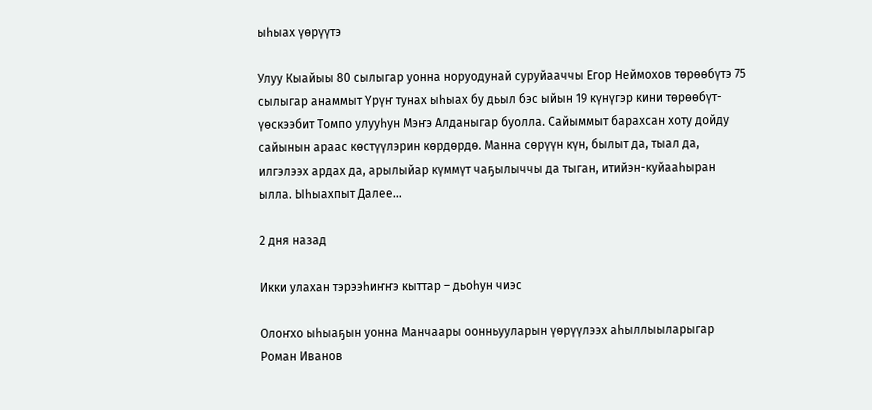ыһыах үөрүүтэ

Улуу Кыайыы 80 сылыгар уонна норуодунай суруйааччы Егор Неймохов төрөөбүтэ 75 сылыгар анаммыт Үрүҥ тунах ыһыах бу дьыл бэс ыйын 19 күнүгэр кини төрөөбүт-үөскээбит Томпо улууһун Мэҥэ Алданыгар буолла. Сайыммыт барахсан хоту дойду сайынын араас көстүүлэрин көрдөрдө. Манна сөрүүн күн, былыт да, тыал да, илгэлээх ардах да, арылыйар күммүт чаҕылыччы да тыган, итийэн-куйааһыран ылла. Ыһыахпыт Далее…

2 дня назад

Икки улахан тэрээһиҥҥэ кыттар – дьоһун чиэс

Олоҥхо ыһыаҕын уонна Манчаары оонньууларын үөрүүлээх аһыллыыларыгар Роман Иванов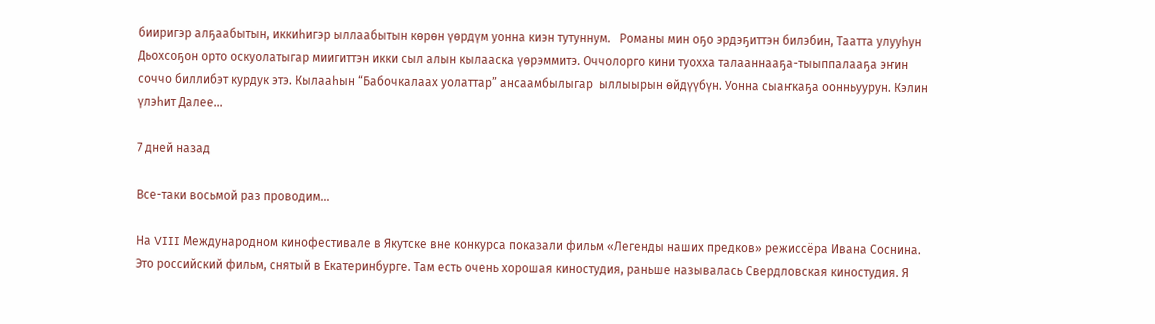бииригэр алҕаабытын, иккиһигэр ыллаабытын көрөн үөрдүм уонна киэн тутуннум.   Романы мин оҕо эрдэҕиттэн билэбин, Таатта улууһун Дьохсоҕон орто оскуолатыгар миигиттэн икки сыл алын кылааска үөрэммитэ. Оччолорго кини туохха талааннааҕа-тыыппалааҕа эҥин соччо биллибэт курдук этэ. Кылааһын “Бабочкалаах уолаттар” ансаамбылыгар  ыллыырын өйдүүбүн. Уонна сыаҥкаҕа оонньуурун. Кэлин үлэһит Далее…

7 дней назад

Все-таки восьмой раз проводим…

На VIII Международном кинофестивале в Якутске вне конкурса показали фильм «Легенды наших предков» режиссёра Ивана Соснина. Это российский фильм, снятый в Екатеринбурге. Там есть очень хорошая киностудия, раньше называлась Свердловская киностудия. Я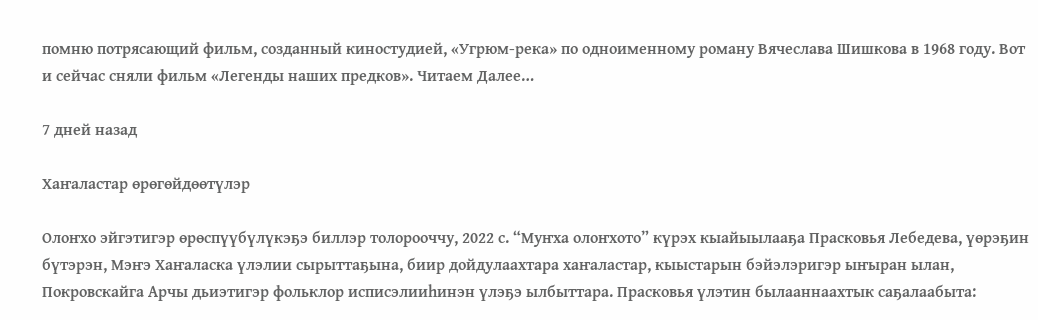помню потрясающий фильм, созданный киностудией, «Угрюм-река» по одноименному роману Вячеслава Шишкова в 1968 году. Вот и сейчас сняли фильм «Легенды наших предков». Читаем Далее…

7 дней назад

Хаҥаластар өрөгөйдөөтүлэр

Олоҥхо эйгэтигэр өрөспүүбүлүкэҕэ биллэр толорооччу, 2022 с. “Муҥха олоҥхото” күрэх кыайыылааҕа Прасковья Лебедева, үөрэҕин бүтэрэн, Мэҥэ Хаҥаласка үлэлии сырыттаҕына, биир дойдулаахтара хаҥаластар, кыыстарын бэйэлэригэр ыҥыран ылан, Покровскайга Арчы дьиэтигэр фольклор исписэлииһинэн үлэҕэ ылбыттара. Прасковья үлэтин былааннаахтык саҕалаабыта: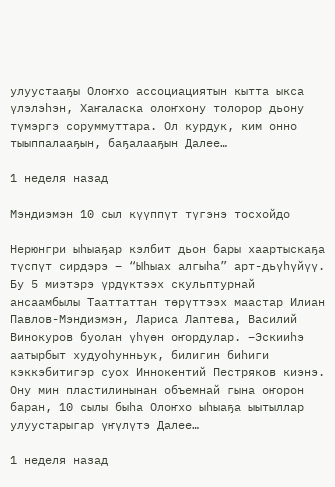улуустааҕы Олоҥхо ассоциациятын кытта ыкса үлэлэһэн, Хаҥаласка олоҥхону толорор дьону түмэргэ соруммуттара. Ол курдук, ким онно тыыппалааҕын, баҕалааҕын Далее…

1 неделя назад

Мэндиэмэн 10 сыл күүппүт түгэнэ тосхойдо

Нерюнгри ыһыаҕар кэлбит дьон бары хаартыскаҕа түспүт сирдэрэ – “Ыһыах алгыһа” арт-дьүһүйүү. Бу 5 миэтэрэ үрдүктээх скульптурнай ансаамбылы Тааттаттан төрүттээх маастар Илиан Павлов-Мэндиэмэн, Лариса Лаптева, Василий Винокуров буолан үһүөн оҥордулар. –Эскииһэ аатырбыт худуоһунньук, билигин биһиги кэккэбитигэр суох Иннокентий Пестряков киэнэ. Ону мин пластилинынан объемнай гына оҥорон баран, 10 сылы быһа Олоҥхо ыһыаҕа ыытыллар улуустарыгар үҥүлүтэ Далее…

1 неделя назад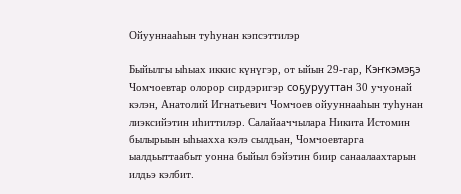Ойууннааһын туһунан кэпсэттилэр

Быйылгы ыһыах иккис күнүгэр, от ыйын 29-гар, Кэҥкэмэҕэ Чомчоевтар олорор сирдэригэр соҕурууттан 30 учуонай кэлэн, Анатолий Игнатьевич Чомчоев ойууннааһын туһунан лиэксийэтин иһиттилэр. Салайааччылара Никита Истомин былырыын ыһыахха кэлэ сылдьан, Чомчоевтарга ыалдьыттаабыт уонна быйыл бэйэтин биир санаалаахтарын илдьэ кэлбит.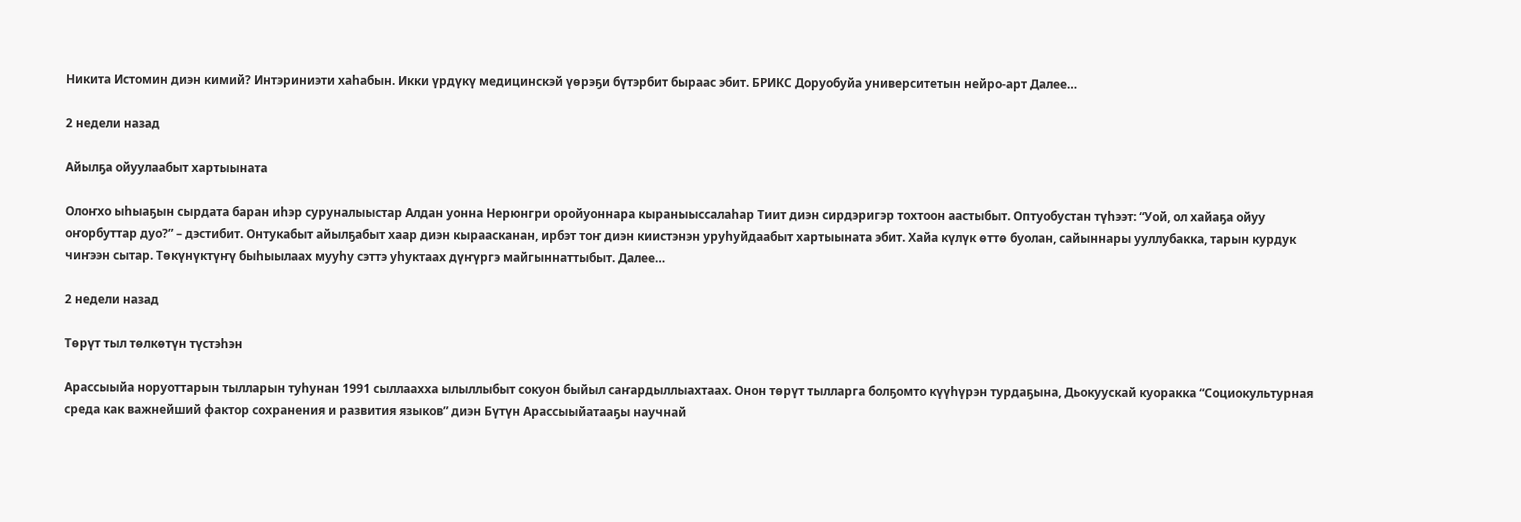Никита Истомин диэн кимий? Интэриниэти хаһабын. Икки үрдүкү медицинскэй үөрэҕи бүтэрбит быраас эбит. БРИКС Доруобуйа университетын нейро-арт Далее…

2 недели назад

Айылҕа ойуулаабыт хартыыната

Олоҥхо ыһыаҕын сырдата баран иһэр суруналыыстар Алдан уонна Нерюнгри оройуоннара кыраныыссалаһар Тиит диэн сирдэригэр тохтоон аастыбыт. Оптуобустан түһээт: “Уой, ол хайаҕа ойуу оҥорбуттар дуо?” – дэстибит. Онтукабыт айылҕабыт хаар диэн кыраасканан, ирбэт тоҥ диэн киистэнэн уруһуйдаабыт хартыыната эбит. Хайа күлүк өттө буолан, сайыннары ууллубакка, тарын курдук чиҥээн сытар. Төкүнүктүҥү быһыылаах мууһу сэттэ уһуктаах дүҥүргэ майгыннаттыбыт. Далее…

2 недели назад

Төрүт тыл төлкөтүн түстэһэн

Арассыыйа норуоттарын тылларын туһунан 1991 сыллаахха ылыллыбыт сокуон быйыл саҥардыллыахтаах. Онон төрүт тылларга болҕомто күүһүрэн турдаҕына, Дьокуускай куоракка “Социокультурная среда как важнейший фактор сохранения и развития языков” диэн Бүтүн Арассыыйатааҕы научнай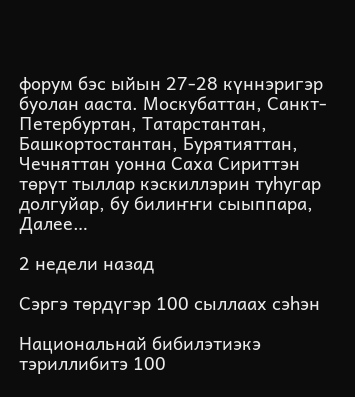форум бэс ыйын 27-28 күннэригэр буолан ааста. Москубаттан, Санкт-Петербуртан, Татарстантан, Башкортостантан, Бурятияттан, Чечняттан уонна Саха Сириттэн төрүт тыллар кэскиллэрин туһугар долгуйар, бу билиҥҥи сыыппара, Далее…

2 недели назад

Сэргэ төрдүгэр 100 сыллаах сэһэн

Национальнай бибилэтиэкэ тэриллибитэ 100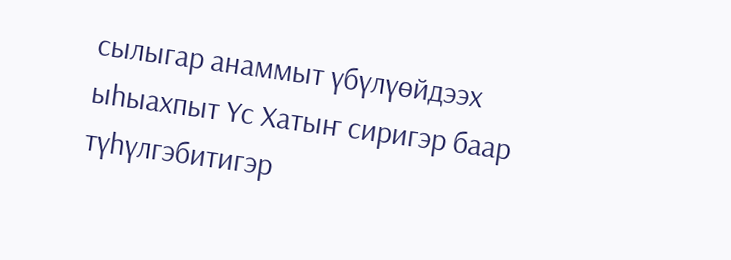сылыгар анаммыт үбүлүөйдээх ыһыахпыт Үс Хатыҥ сиригэр баар түһүлгэбитигэр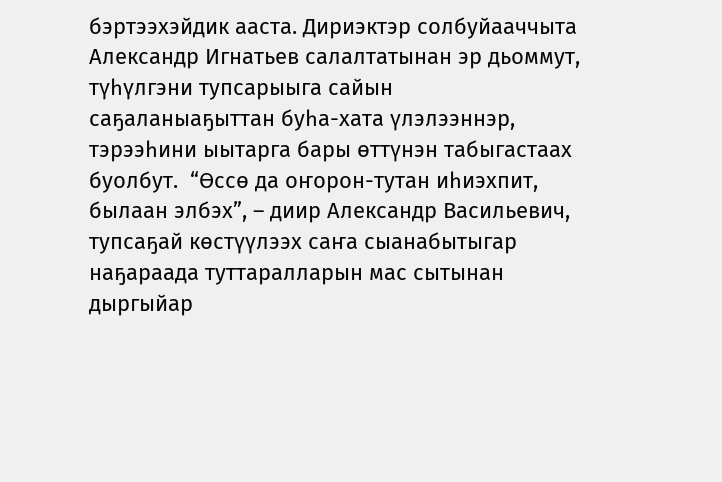бэртээхэйдик ааста. Дириэктэр солбуйааччыта Александр Игнатьев салалтатынан эр дьоммут, түһүлгэни тупсарыыга сайын саҕаланыаҕыттан буһа-хата үлэлээннэр, тэрээһини ыытарга бары өттүнэн табыгастаах буолбут.  “Өссө да оҥорон-тутан иһиэхпит, былаан элбэх”, – диир Александр Васильевич, тупсаҕай көстүүлээх саҥа сыанабытыгар наҕараада туттаралларын мас сытынан дыргыйар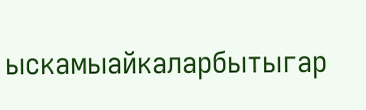ыскамыайкаларбытыгар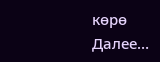көрө Далее…